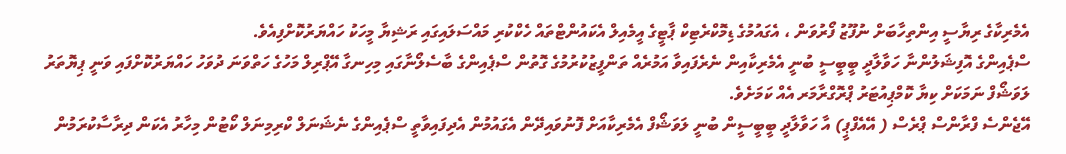އެމެރިކާގެ ރިޔާސީ އިންތިހާބަށް ނުފޫޒު ފޯރުވަން ، އެގައުމުގެ ޑިމޮކްރެޓިކް ޕާޓީގެ އީމެއިލް އެކައުންޓްތައް ހެކްކުރި މައްސަލައިގައި ރަޝިޔާ މީހަކު ހައްޔަރުކޮށްފިއެވެ.
ސްޕެއިންގެ އޮފިޝަލުންނާ ހަވާލާދީ ބީބީސީ ބުނީ އެމެރިކާއިން ނެރެފައިވާ އަމުރެއް ތަންފީޒުކުރުމުގެ ގޮތުން ސްޕެއިންގެ ބާސެލޯނާގައި މިހިނގާ އޭޕްރިލް މަހުގެ ހަތްވަނަ ދުވަހު ހައްޔަރުކޮށްފައި ވަނީ ޕިޔޮތަރު ލަވަޝޯފް ނަމަކަށް ކިޔާ ކޮމްޕިއުޓަރު ޕްރޮގްރާމަރ އެއް ކަމަށެވެ.
އޭޖެންސެ ފްރާންސް ޕްރެސް ( އޭއެފްޕީ) އާ ހަވާލާދީ ބީބީސީން ބުނީ ލަވަޝޯފް އެމެރިކާއަށް ފޮނުވައިދޭން އެގައުމުން އެދިފައިވާތީ ސްޕެއިންގެ ނެޝަނަލް ކްރިމިނަލް ކޯޓުން މިހާރު އެކަން ދިރާސާކުރަމުން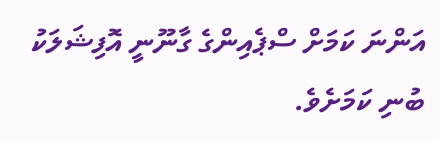އަންނަ ކަމަށް ސްޕެއިންގެ ގާނޫނީ އޮފިޝަލަކު ބުނި ކަމަށެވެ.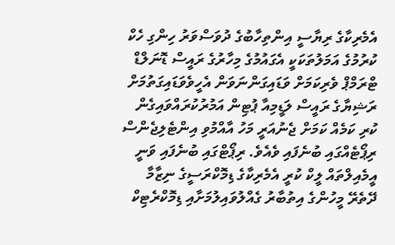އެމެރިކާގެ ރިޔާސީ އިންތިހާބުގެ ދުވަސްވަރު ހިންގި ހެކް ކުރުމުގެ އަމަލުތަކަކީ އެގައުމުގެ މިހާރުގެ ރައީސް ޑޮނަލްޑް ޓްރަމްޕް ވެރިކަމަށް ވަޑައިގަންނަވަން އެހީވެވަޑައިގަތުމަށް ރަޝިޔާގެ ރައީސް ލަޑީމިއާ ޕުޓިން އަމުރުކުރައްވައިގެން ކުރި ކަމެއް ކަމަށް ޖެނުއަރީ މަހު އާއްމުވި އިންޓެލިޖެންސް ރިޕޯޓެއްގައި ބުނެފައި ވެއެވެ. ރިޕޯޓްގައި ބުނެފައި ވަނީ އީމެއިލްތައް ލީކް ކުރީ އެމެރިކާގެ ޑިމޮކްރަސީގެ ނިޒާމާ ދޭތެރޭ މީހުންގެ އިތުބާރު ގެއްލުވައިލުމަށާއި ޑިމޮކްރެޓިކް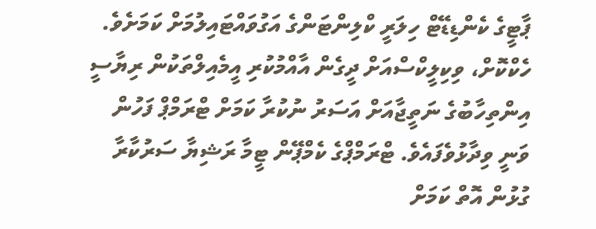ޕާޓީގެ ކެންޑިޑޭޓް ހިލަރީ ކްލިންޓަންގެ އަގުވައްޓައިލުމަށް ކަމަށެވެ.
ހެކްކޮށް، ވިކިލީކްސްއަށް ދީގެން އާއްމުކުރި އީމެއިލްތަކުން ރިޔާސީ އިންތިހާބުގެ ނަތީޖާއަށް އަސަރު ނުކުރާ ކަމަށް ޓްރަމްޕް ފަހުން ވަނީ ވިދާޅުވެފައެވެ. ޓްރަމްޕްގެ ކެމްޕޭން ޓީމާ ރަޝިޔާ ސަރުކާރާ ގުޅުން އޮތް ކަމަށް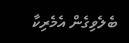ބެލެވިގެން އެމެރިކާ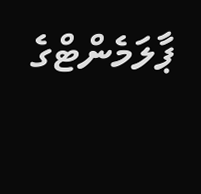ޕާލަމެންޓްގެ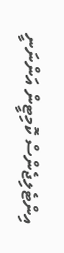އިންޓެލިޖެންސް ކޮމިޓީން އަންނަނީ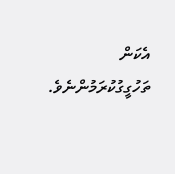އެކަން ތަހުގީގުކުރަމުންނެވެ.